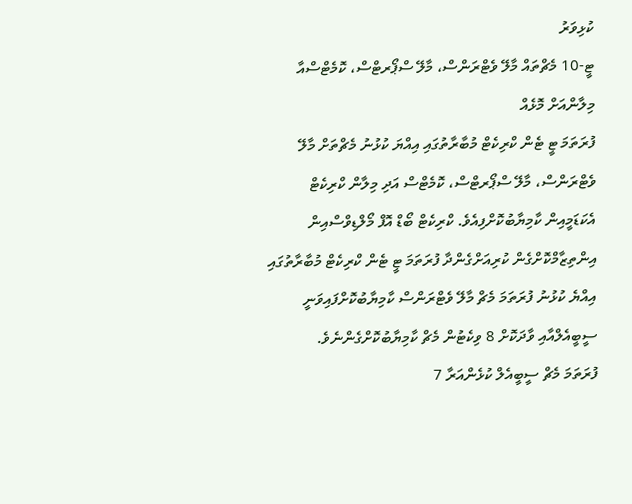ކުޅިވަރު
ޓީ-10 މެޗްތައް މާލޭ ވެޓްރަންސް، މާލޭ ސްޕޯރޓްސް، ކޮމެޓްސްއާ މިލާންއަށް މޮޅެއް
ފުރަތަމަ ޓީ ޓެން ކްރިކެޓް މުބާރާތުގައި އިއްޔަ ކުޅުނު މެޗްތަށް މާލޭ ވެޓްރަންސް، މާލޭ ސްޕޯރޓްސް، ކޮމެޓްސް އަދި މިލާން ކްރިކެޓް އެކަޑަމީއިން ކާމިޔާބުކޮށްފިއެވެ. ކްރިކެޓް ބޯޑް އޮފް މޯލްޑިވްސްއިން އިންތިޒާމްކޮށްގެން ކުރިއަށްގެންދާ ފުރަތަމަ ޓީ ޓެން ކްރިކެޓް މުބާރާތުގައި އިއްޔެ ކުޅުނު ފުރަތަމަ މެޗް މާލޭ ވެޓްރަންސް ކާމިޔާބުކޮށްފައިވަނީ ސީބީއެލްއާއި ވާދަކޮށް 8 ވިކެޓުން މެޗް ކާމިޔާބުކޮށްގެންނެވެ.
ފުރަތަމަ މެޗް ސީބީއެލް ކުޅެންއަރާ 7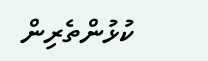ކުޅުންތެރިން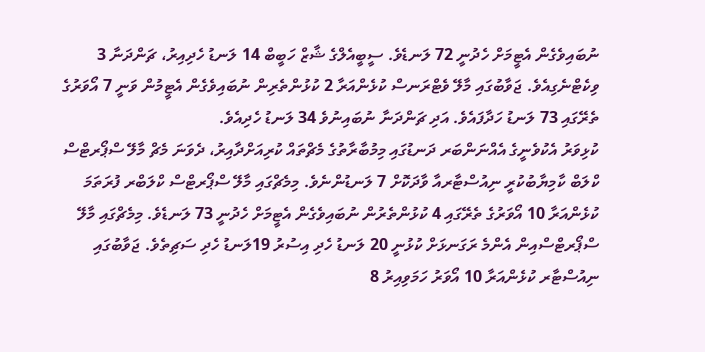ނުބައިވެގެން އެޓީމަށް ހެދުނީ 72 ލަނޑެވެ. ސީބީއެލްގެ ޝާޒް ހަބީބް 14 ލަނޑު ހެދިއިރު، ޗަންދަނާ 3 ވިކެޓްނެގިއެވެ. ޖަވާބުގައި މާލޭ ވެޓްރަނސް ކުޅެންއަރާ 2 ކުޅުންތެރިން ނުބައިވެގެން އެޓީމުން ވަނީ 7 އޯވަރުގެ ތެރޭގައި 73 ލަނޑު ހަދާފައެވެ. އަދި ޗަންދަނާ ނުބައިނުވެ 34 ލަނޑު ހެދިއެވެ.
ކުޅިވަރު އެކުވެނީގެ އެއްނަންބަރ ދަނޑުގައި މިމުބާރާތުގެ މެޗްތައް ކުރިއަށްދާއިރު، ދެވަނަ މެޗް މާލޭ ސްޕޯރޓްސް ކްލަބް ކާމިޔާބުކުރީ ނިއުސްޓާރއާ ވާދަކޮށް 7 ލަނޑުންނެވެ. މިމެޗްގައި މާލޭ ސްޕޯރޓްސް ކްލަބްރ ފުރަތަމަ ކުޅެންއަރާ 10 އޯވަރުގެ ތެރޭގައި 4 ކުޅުންތެރުން ނުބައިވެގެން އެޓީމަށް ހެދުނީ 73 ލަނޑެވެ. މިމެޗްގައި މާލޭ ސްޕޯރޓްސްއިން އެންމެ ރަގަނޅަށް ކުޅުނީ 20 ލަނޑު ހެދި އިސުރު 19ލަނޑު ހެދި ސަޗިތެވެ. ޖަވާބުގައި ނިއުސްޓާރ ކުޅެންއަރާ 10 އޯވަރު ހަމަވިއިރު 8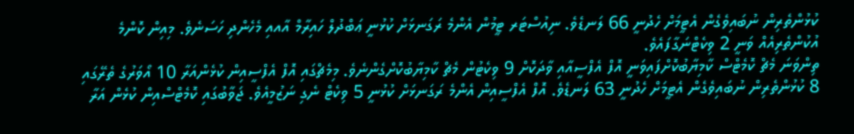ކުޅުންތެރިން ނުބައިވެގެން އެޓީމަށް ހެދުނީ 66 ލަނޑެވެ. ނިއުސްޓަރ ޓީމުން އެންމެ ރަގަނޅަށް ކުޅުނީ ޢަބްދުލް ހައިރާމް އާއއި މެހެންދި ހަސަނެވެ. މިއިން ކޮންމެ އުކުންތެރިއެއް ވަނީ 2 ވިކެޓްނަގާފައެވެ.
ތިންވަނަ މެޗް ކޮމެޓްސް ކާމިޔާބުކޮށްފައިވަނީ އޮފް އެފްސީއާއި ވާދަކޮށް 9 ވިކެޓުން މެޗް ކާމިޔާބުކޮށްގެންނެވެ. މިމެޗްގައި އޮފް އެފްސީއިން ކުޅެންއަރާ 10 އޯވަރުގެ ތެރޭގައި 8 ކުޅުންތެރިން ނުބައިވެގެން އެޓީމަށް ހެދުނީ 63 ލަނޑެވެ. އޮފް އެފްސީއިން އެންމެ ރަގަނޅަށް ކުޅުނީ 5 ވިކެޓް ނެގި ނަޒުމީއެވެ. ޖަވާބުގައި ކޮމެޓްސްއިން ކުޅެން އަރާ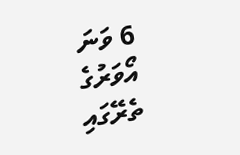6 ވަނަ އޯވަރުގެ ތެރޭގައި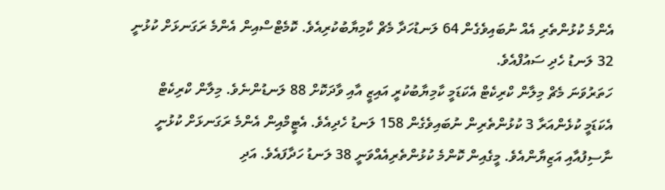އެންމެ ކުޅުންތެރި އެއް ނުބައިވެގެން 64 ލަނޑުހަދާ މެޗް ކާމިޔާބުކުރިއެވެ. ކޮމެޓްސްއިން އެންމެ ރަގަނޅަށް ކުޅުނީ 32 ލަނޑު ހެދި ސައުފްއެވެ.
ހަތަރުވަނަ މެޗް މިލާން ކްރިކެޓް އެކަޑަމީ ކާމިޔާބުކުރީ އައިޒީ އާއި ވާދަކޮށް 88 ލަނޑުންނެވެ. މިލާން ކްރިކެޓް އެކަޑަމީ ކުޅެންއަރާ 3 ކުޅުންތެރިން ނުބައިވެގެން 158 ލަނޑު ހެދިއެވެ. އެޓީމްއިން އެންމެ ރަގަނޅަށް ކުޅުނީ ނާސިފުއާއި އަޒިޔާންއެވެ. މީގެއިން ކޮންމެ ކުޅުންތެރިއެއްވަނީ 38 ލަނޑު ހަދާފައެވެ. އަދި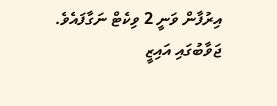އިރުފާން ވަނީ 2 ވިކެޓް ނަގާފައެވެ. ޖަވާބުގައި އައިޒީ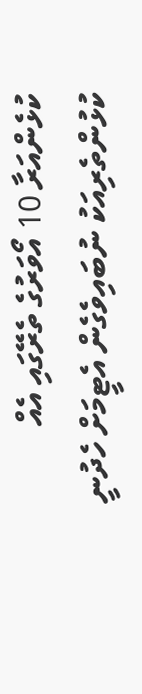ކުޅެންއަރާ 10 އޯވަރުގެ ތެރޭގައި އެއް ކުޅުންތެރިއަކު ނުބައިވެގެން އެޓީމަށް ހެދުނީ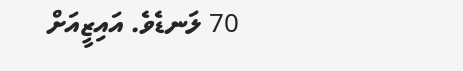70 ލަނޑެވެ. އައިޒީއަށް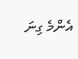އެންމެ ގިނަ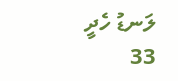ލަނޑު ހެދީ 33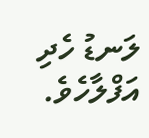ލަނޑު ހެދި އަފްލާހެވެ.